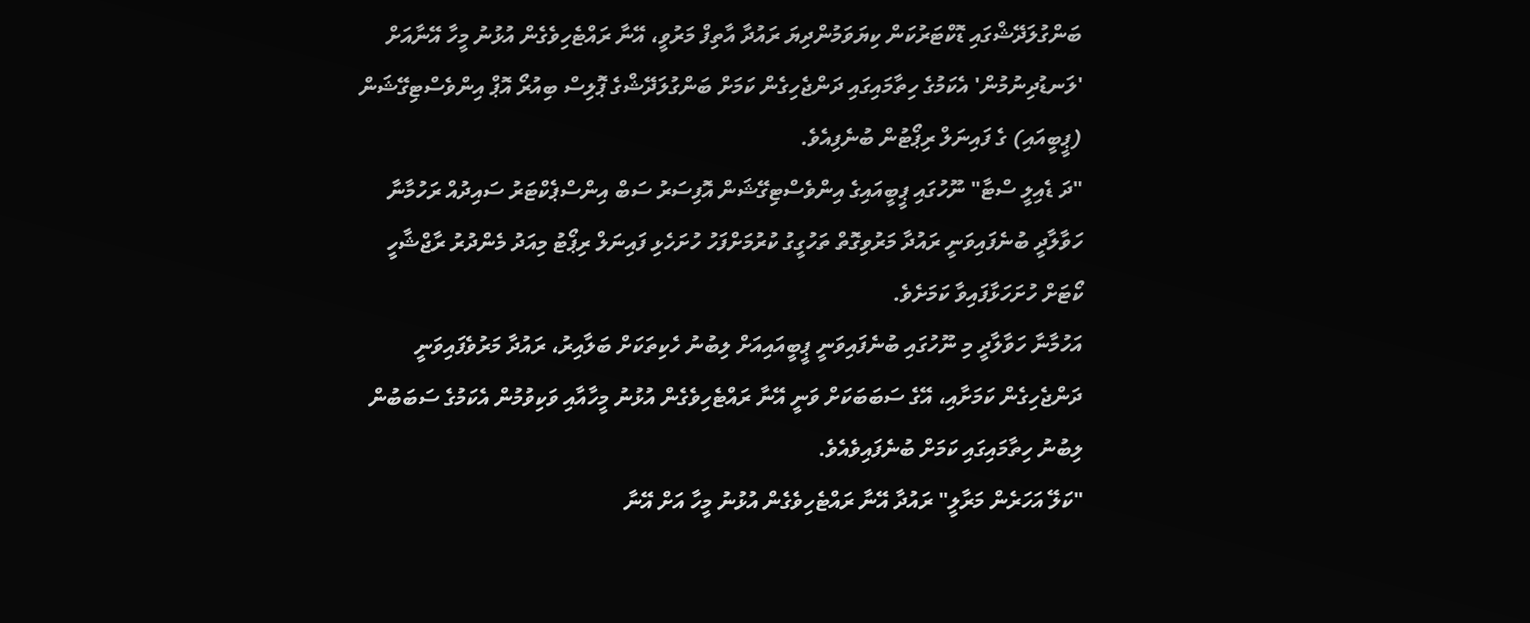ބަންގުލަދޭޝްގައި ޑޮކްޓަރުކަން ކިޔަވަމުންދިޔަ ރައުދާ އާތިފް މަރުވީ، އޭނާ ރައްޓެހިވެގެން އުޅުނު މީހާ އޭނާއަށް 'ލަނޑުދިނުމުން' އެކަމުގެ ހިތާމައިގައި ދަންޖެހިގެން ކަމަށް ބަންގުލަދޭޝްގެ ޕޮލިސް ބިއުރޯ އޮޕް އިންވެސްޓިގޭޝަން (ޕީބީއައި) ގެ ފައިނަލް ރިޕޯޓުން ބުނެފިއެވެ.
"ދަ ޑެއިލީ ސްޓާ" ނޫހުގައި ޕީބީއައިގެ އިންވެސްޓިގޭޝަން އޮފިސަރު ސަބް އިންސްޕެކްޓަރު ސައިދުއް ރަހުމާނާ ހަވާލާދީ ބުނެފައިވަނީ ރައުދާ މަރުވިގޮތް ތަހުގީގު ކުރުމަށްފަހު ހުށަހެޅި ފައިނަލް ރިޕޯޓު މިއަދު މެންދުރު ރާޖްޝާހީ ކޯޓަށް ހުށަހަޅާފައިވާ ކަމަށެވެ.
އަހުމާނާ ހަވާލާދީ މި ނޫހުގައި ބުނެފައިވަނީ ޕީބީއައިއަށް ލިބުނު ހެކިތަކަށް ބަލާއިރު، ރައުދާ މަރުވެފައިވަނީ ދަންޖެހިގެން ކަމަށާއި، އޭގެ ސަބަބަކަށް ވަނީ އޭނާ ރައްޓެހިވެގެން އުޅުނު މީހާއާއި ވަކިވުމުން އެކަމުގެ ސަބަބުން ލިބުނު ހިތާމައިގައި ކަމަށް ބުނެފައިވެއެވެ.
"ކަލޭ އަހަރެން މަރާލީ" ރައުދާ އޭނާ ރައްޓެހިވެގެން އުޅުނު މީހާ އަށް އޭނާ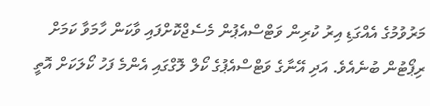މަރުވުމުގެ އެއްގަޑި އިރު ކުރިން ވަޓްސްއެޕުން މެސެޖްކޮށްފައި ވާކަން ހާމަވާ ކަމަށް ރިޕޯޓުން ބުނެއެވެ. އަދި އޭނާގެ ވަޓްސްއެޕުގެ ކޯލް ލޮގްގައި އެންމެ ފަހު ކޯލަކަށް އޮތީ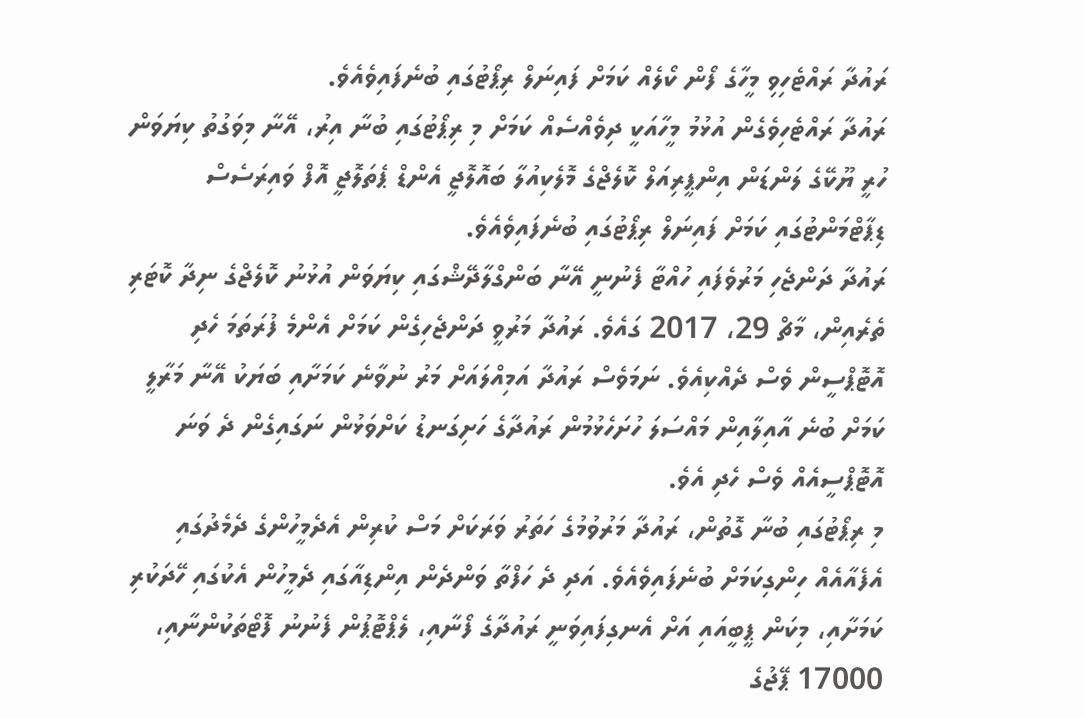ރައުދާ ރައްޓެހިވި މީހާގެ ފޯން ކޯލެއް ކަމަށް ފައިނަލް ރިޕޯޓުގައި ބުނެފައިވެއެވެ.
ރައުދާ ރައްޓެހިވެގެން އުޅުމު މީހާއަކީ ދިވެއްސެއް ކަމަށް މި ރިޕޯޓުގައި ބުނާ އިރު، އޭނާ މިވަގުތު ކިޔަވަން ހުރީ ޔޫކޭގެ ލަންޑަން އިންޕީރިއަލް ކޮލެޖްގެ މޮލެކިއުލާ ބައޮލޮޖީ އެންޑް ޕެތަލޮޖީ އޮފް ވައިރަސެސް ޑިޕާޓްމަންޓުގައި ކަމަށް ފައިނަލް ރިޕޯޓުގައި ބުނެފައިވެއެވެ.
ރައުދާ ދަންޖެހި މަރުވެފައި ހުއްޓާ ފެނުނީ އޭނާ ބަންގްލާދޭޝްގައި ކިޔަވަން އުޅުނު ކޮލެޖްގެ ނިދާ ކޮޓަރި ތެރެއިން، މާޗް 29، 2017 ގައެވެ. ރައުދާ މަރުވީ ދަންޖެހިގެން ކަމަށް އެންމެ ފުރަތަމަ ހެދި އޮޓޮޕްސީން ވެސް ދެއްކިއެވެ. ނަމަވެސް ރައުދާ އަމިއްލައަށް މަރު ނުވާނެ ކަމަށާއި ބަޔަކު އޭނާ މަރާލީ ކަމަށް ބުނެ އާއިލާއިން މައްސަލަ ހުށަހެޅުމުން ރައުދާގެ ހަށިގަނޑު ކަށްވަޅުން ނަގައިގެން ދެ ވަނަ އޮޓޮޕްސީއެއް ވެސް ހެދި އެވެ.
މި ރިޕޯޓުގައި ބުނާ ގޮތުން، ރައުދާ މަރުވުމުގެ ހަތަރު ވަރަކަށް މަސް ކުރިން އެދެމީހުންގެ ދެމެދުގައި އެފެއާއެއް ހިންގިކަމަށް ބުނެފައިވެއެވެ. އަދި ދެ ހަފްތާ ވަންދެން އިންޑިއާގައި ދެމީހުން އެކުގައި ހޭދަކުރި ކަމަށާއި، މިކަން ޕީބީއައި އަށް އެނގިފައިވަނީ ރައުދާގެ ފޯނާއި، ލެޕްޓޮޕުން ފެނުނު ފޮޓޯތަކުންނާއި، 17000 ޕޭޖުގެ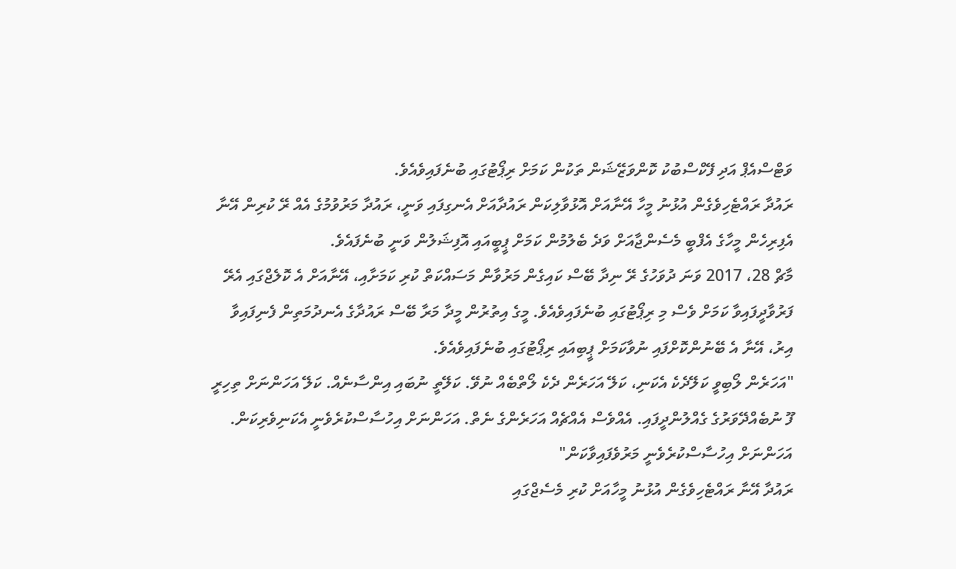ވަޓްސްއެޕް އަދި ފޭކްސްބުކު ކޮންވަޒޭޝަން ތަކުން ކަމަށް ރިޕޯޓުގައި ބުނެފައިވެއެވެ.
ރައުދާ ރައްޓެހިވެގެން އުޅުނު މީހާ އޭނާއަށް އޮޅުވާލިކަން ރައުދާއަށް އެނގިފައި ވަނީ، ރައުދާ މަރުވުމުގެ އެއް ރޭ ކުރިން އޭނާ އެފިރިހެން މީހާގެ އެފްބީ މެސެންޖާއަށް ވަދެ ބެލުމުން ކަމަށް ޕީބީއައި އޮފިޝަލުން ވަނީ ބުނެފައެވެ.
މާޗް 28، 2017 ވަނަ ދުވަހުގެ ރޭ ނިދާ ބޭސް ކައިގެން މަރުވާން މަސައްކަތް ކުރި ކަމަށާއި، އޭނާއަށް އެ ކޮލެޖްގައި އެރޭ ފަރުވާދީފައިވާ ކަމަށް ވެސް މި ރިޕޯޓުގައި ބުނެފައިވެއެވެ. މީގެ އިތުރުން މީދާ މަރާ ބޭސް ރައުދާގެ އެނދުމަތިން ފެނިފައިވާ އިރު، އޭނާ އެ ބޭނުންކޮށްފައި ނުވާކަމަށް ޕީބިއައި ރިޕޯޓުގައި ބުނެފައިވެއެވެ.
"އަހަރެން ލޯބިވީ ކަލޭދެކެ އެކަނި، ކަލޭ އަހަރެން ދެކެ ލޯތްބެއް ނުވޭ. ކަލޭތީ ނުބައި އިންސާނެއް. ކަލޭ އަހަންނަށް ތިހިރީ ފޫ ނުބެއްދޭވަރުގެ ގެއްލުންދީފައި. އެއްވެސް އެއްޗެއް އަހަރެންގެ ނެތް. އަހަންނަށް އިހުސާސްކުރެވެނީ އެކަނިވެރިކަން. އަހަންނަށް އިހުސާސްކުރެވެނީ މަރުވެފައިވާކަން"
ރައުދާ އޭނާ ރައްޓެހިވެގެން އުޅުނު މީހާއަށް ކުރި މެސެޖްގައި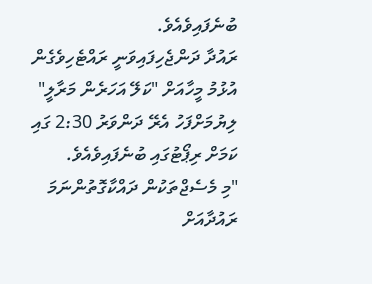ބުނެފައިވެއެވެ.
ރައުދާ ދަންޖެހިފައިވަނީ ރައްޓެހިވެގެން އުޅުމު މީހާއަށް "ކަލޭ އަހަރެން މަރާލީ" ލިޔުމަށްފަހު އެރޭ ދަންވަރު 2:30 ގައި ކަމަށް ރިޕޯޓުގައި ބުނެފައިވެއެވެ.
"މި މެސެޖްތަކުން ދައްކާގޮތުންނަމަ ރައުދާއަށް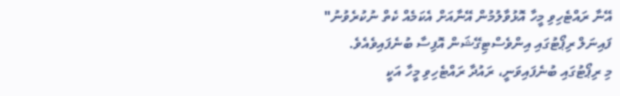އޭނާ ރައްޓެހިވި މީހާ އޮޅުވާލުމުން އޭނާއަށް އެކަމެއް ކެތް ނުކުރެވުނު"
ފައިނަލް ރިޕޯޓުގައި އިންވެސްޓިގޭޝަން އޮފިސާ ބުނެފައިވެއެވެ.
މި ރިޕޯޓުގައި ބުނެފައިވަނީ، ރައުދާ ރައްޓެހިވި މީހާ އަކީ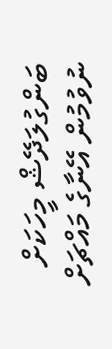ބަންގުލަދޭޝް މީހަކަށް ނުވުމުން އޭނާގެ މައްޗަށް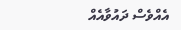އެއްވެސް ދައުވާއެއް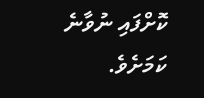ކޮށްފައި ނުވާނެ ކަމަށެވެ.